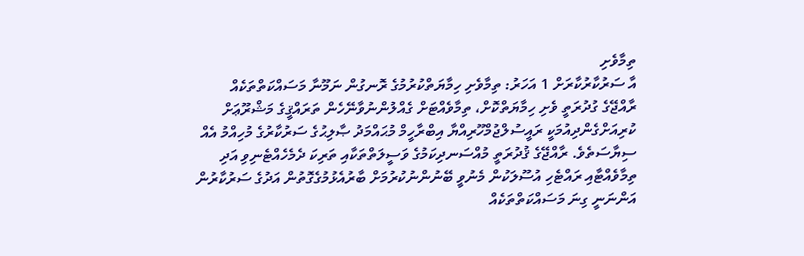ތިމާވެށި
އާ ސަރުކާރުކާރަށް 1 އަހަރު: ތިމާވެށި ހިމާޔަތްކުރުމުގެ ރޮނގުން ނަމޫނާ މަސައްކަތްތަކެއް
ރާއްޖޭގެ ގުދުރަތީ ވެށި ހިމާޔަތްކޮށް، ތިމާވެއްޓަށް ގެއްލުންނުވާނޭހެން ތަރައްޤީގެ މަޝްރޫޢަށް ކުރިއަށްގެންދިއުމަކީ ރައީސުލްޖުމްހޫރިއްޔާ އިބްރާހީމް މުޙައްމަދު ޞާލިޙުގެ ސަރުކާރުގެ މުހިއްމު އެއް ސިޔާސަތެވެ. ރާއްޖޭގެ ޤުދުރަތީ މުއްސަނދިކަމުގެ ވަސީލަތްތަކާއި ތަރިކަ ދެމެހެއްޓެނިވި އަދި ތިމާވެއްޓާއި ރައްޓެހި އުސޫލަކުން މެނުވީ ބޭނުންނުކުރުމަށް ބާރުއެޅުމުގެގޮތުން އަދުގެ ސަރުކާރުން އަންނަނީ ގިނަ މަސައްކަތްތަކެއް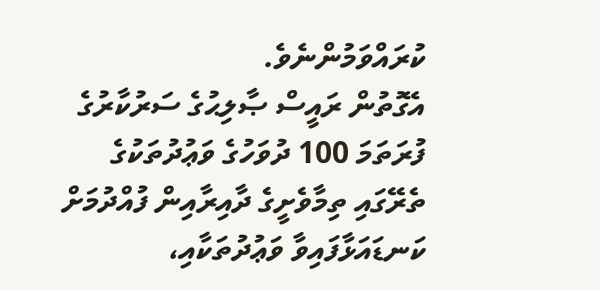ކުރައްވަމުންނެވެ.
އެގޮތުން ރައީސް ޞާލިޙުގެ ސަރުކާރުގެ ފުރަތަމަ 100 ދުވަހުގެ ވަޢުދުތަކުގެ ތެރޭގައި ތިމާވެށީގެ ދާއިރާއިން ފުއްދުމަށް ކަނޑައަޅާފައިވާ ވަޢުދުތަކާއި،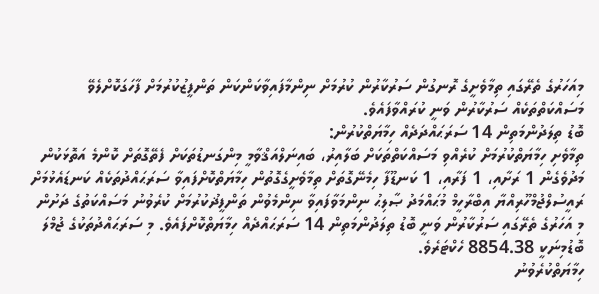މިއަހަރުގެ ތެރޭގައި ތިމާވެށީގެ ރޮނގުން ސަރުކާރުން ކުރުމަށް ނިންމާފައިވާކަންކަން ތަންފީޒުކުރުމަށް ފާހަގަކޮށްލެވޭ މަސައްކަތްތަކެއް ސަރުކާރުން ވަނީ ކުރައްވާފައެވެ.
ބޮޑު ތިލަދުންމަތިން 14 ސަރަޙައްދަދެއް ހިމާޔަތްކުރުން:
ތިމާވެށި ހިމާޔަތްކުރުމަށް ކުރެއްވި މަސައްކަތްތަކަށް ބަލާއިރު، ބައިނަލްއަޤްވާމީ މިންގަނޑުތަކަށް ފެތޭގޮތަށް ކޮންމެ އަތޮޅަކުން މަދުވެގެން 1 ރަށާއި، 1 ފަރާއި، 1 ކަނޑޫފާ ހިމެނޭގޮތަށް ތިމާވެށީގެގޮތުން ހިމާޔަތްކޮށްފައިވާ ސަރަޙައްދުތަކެއް ކަނޑައެޅުމަށް ރައީސުލްޖުމްހޫރިއްޔާ އިބްރާހީމް މުޙައްމަދު ޞާލިޙު ނިންމަވާފައިވާ ނިންމެވުން ތަންފީޛުކުރުމަށް ކުރެވުނު މަސައްކަތުގެ ދަށުން މި އަހަރުގެ ތެރޭގައި ސަރުކާރުން ވަނީ ބޮޑު ތިލަދުންމަތިން 14 ސަރަޙައްދެއް ހިމާޔަތްކޮށްފައެވެ. މި ސަރަޙައްދުތަކުގެ ޖުމްލަ ބޮޑުމިނަކީ 8854.38 ހެކްޓަރެވެ.
ހިމާޔަތްކުރެވުނު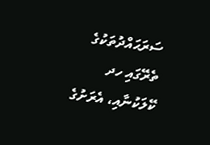ސަރަޙައްދުތަކުގެ ތެރޭގައި ހދ ކޭލަކުނާއި، އެރަށުގެ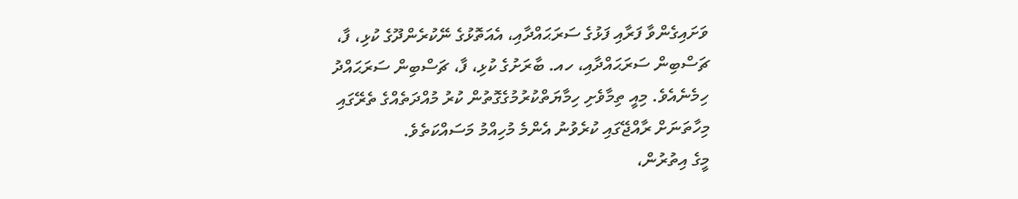ވަށައިގެންވާ ފަރާއި ފަޅުގެ ސަރަޙައްދާއި، އެއަތޮޅުގެ ނޭކުރެންދޫގެ ކުޅި، ފާ، ޗަސްބިން ސަރަޙައްދާއި، ހއ. ބާރަށުގެ ކުޅި، ފާ، ޗަސްބިން ސަރަޙައްދު ހިމެނެއެވެ. މިއީ ތިމާވެށި ހިމާޔަތްކުރުމުގެގޮތުން ކުރު މުއްދަތެއްގެ ތެރޭގައި މިހާތަނަށް ރާއްޖޭގައި ކުރެވުނު އެންމެ މުހިއްމު މަސައްކަތެވެ.
މީގެ އިތުރުން،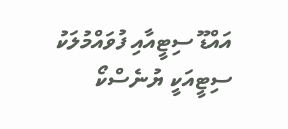އައްޑޫ ސިޓީއާއި ފުވައްމުލަކު ސިޓީއަކީ ޔުނެސްކޯ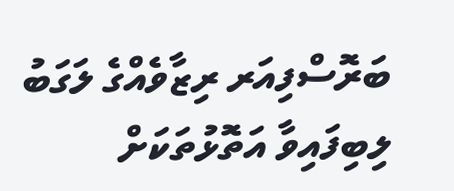ބަރޮސްފިއަރ ރިޒާވެއްގެ ލަގަބު ލިބިފައިވާ އަތޮޅުތަކަށް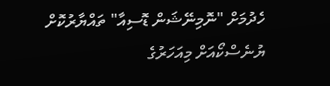ހެދުމަށް "ނޮމިނޭޝަން ޑޮސިއާ" ތައްޔާރުކޮށް ޔުނެސްކޯއަށް މިއަހަރުގެ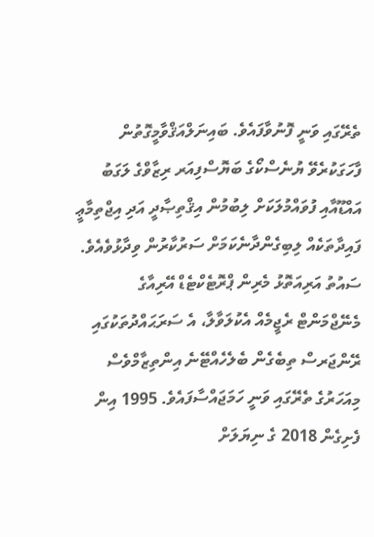ތެރޭގައި ވަނީ ފޮނުވާފައެވެ. ބައިނަލްއަޤްވާމީގޮތުން ފާހަގަކުރެވޭ ޔުނެސްކޯގެ ބަޔޮސްފިއަރ ރިޒާވްގެ ލަގަބު އައްޑޫއާއި ފުވައްމުލަކަށް ލިބުމުން އިޤްތިޞާދީ އަދި އިޖްތިމާޢީ ފައިދާތަކެއް ލިބިގެންދާނެކަމަށް ސަރުކާރުން ވިދާޅުވެއެވެ.
ސައުތު އަރިއަތޮޅު މެރިން ޕްރޮޓެކްޓެޑް އޭރިއާގެ މެނޭޖްމަންޓް ރެޖީމެއް އެކުލަވާލާ، އެ ސަރަޙައްދުތަކުގައި ރޭންޖަރސް ތިބެގެން ބެލެހެއްޓޭނެ އިންތިޒާމްވެސް މިއަހަރުގެ ތެރޭގައި ވަނީ ހަމަޖައްސާފައެވެ. 1995 އިން ފެށިގެން 2018 ގެ ނިޔަލަށް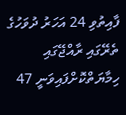ފާއިތުވި 24 އަހަރު ދުވަހުގެ ތެރޭގައި ރާއްޖޭގައި ހިމާޔަތްކޮށްފައިވަނީ 47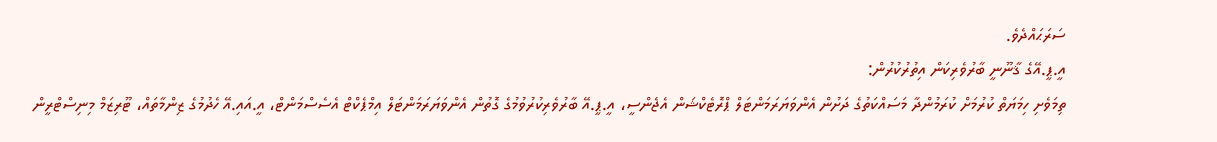ސަރަޙައްދެވެ.
އީ.ޕީ.އޭގެ ޤާނޫނީ ބާރުވެރިކަން އިތުރުކުރުން:
ތިމަވެށި ހިމަޔަތް ކުރުމަށް ކުރަމުންދާ މަސައްކަތުގެ ދަށުން އެންވަޔަރަމަންޓަލް ޕްރޮޓެކްޝަން އެޖެންސީ، އީ.ޕީ.އޭ ބާރުވެރިކުރުވުމުގެ ގޮތުން އެންވަޔަރަމަންޓަލް އިމްޕެކްޓް އެސެސްމަންޓް، އީ.އައި.އޭ ހެދުމުގެ ޒިންމާތައް، ޓޫރިޒަމް މިނިސްޓްރީން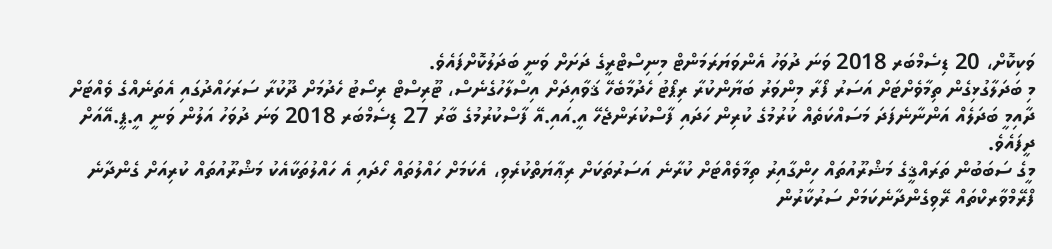ވަކިކޮށް، 20 ޑިސެމްބަރ 2018 ވަނަ ދުވަހު އެންވަޔަރަމަންޓް މިނިސްޓްރީގެ ދަށަށް ވަނީ ބަދަލުކޮށްފައެވެ.
މި ބަދަލާގުޅިގެން ތިމާވެށްޓަށް އަސަރު ފޯރާ މިންވަރު ބަޔާންކުރާ ރިޕޯޓު ހެދުމާބެހޭ ޤަވާއިދަށް އިސްލާހުގެނެސް، ޓޫރިސްޓް ރިސޯޓު ހެދުމަށް ދޫކުރާ ސަރަހައްދުގައި އެތަނެއްގެ ވެއްޓަށް ދާއިމީ ބަދަލެއް އަންނާނެފަދަ މަސައްކަތެއް ކުރުމުގެ ކުރިން ހަދައި ފާސްކުރަންޖެހޭ އީ.އައި.އޭ ފާސްކުރުމުގެ ބާރު 27 ޑިސެމްބަރ 2018 ވަނަ ދުވަހު އަލުން ވަނީ އީ.ޕީ.އޭއަށް ދީފައެވެ.
މީގެ ސަބަބުން ތަރައްޤީގެ މަޝްރޫއުތައް ހިންގާއިރު ތިމާވެއްޓަށް ކުރާނެ އަސަރުތަކަށް ރިޢާޔަތްކުރެވި، އެކަމަށް ހައްލުތައް ހޯދައި އެ ހައްލުތަކާއެކު މަޝްރޫއުތައް ކުރިއަށް ގެންދާނެ ފްރޭމްވާރކްތައް ރޭވިގެންދާނެކަމަށް ސަރުކާރުން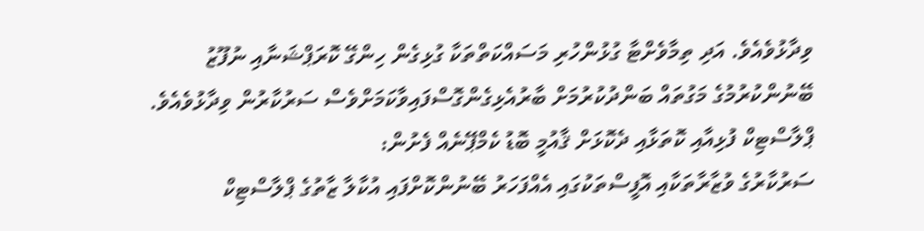ވިދާޅުވެއެވެ. އަދި ތިމާވެށްޓާ ގުޅުންހުރި މަސައްކަތްތަކާ ގުޅިގެން ހިންގޭ ކޮރަޕްޝަނާއި ނުފޫޒު ބޭނުންކުރުމުގެ މަގުތައް ބަންދުކުރުމަށް ބާރުއެޅިގެންގޮސްފައިވާކަމަށްވެސް ސަރުކާރުން ވިދާޅުވެއެވެ.
ޕްލާސްޓިކް ފުޅިއާއި ކޮތަޅާއި ދެކޮޅަށް ޤާއުމީ ބޮޑު ކެމްޕޭނެއް ފެށުން:
ސަރުކާރުގެ ވުޒާރާތަކާއި އޮފީސްތަކުގައި އެއްފަހަރު ބޭނުންކޮށްފައި އުކާލާ ޒާތުގެ ޕްލާސްޓިކް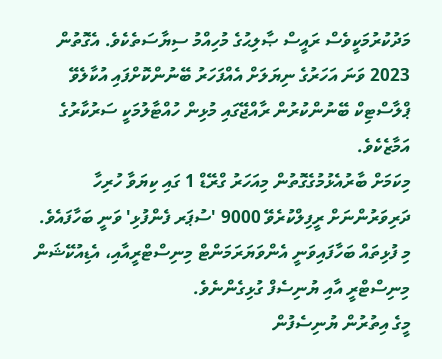މަދުކުރުމަކީވެސް ރައީސް ޞާލިޙުގެ މުހިއްމު ސިޔާސަތެކެވެ. އެގޮތުން 2023 ވަނަ އަހަރުގެ ނިޔަލަށް އެއްފަހަރު ބޭނުންކޮށްފައި އުކާލެވޭ ޕްލާސްޓިކް ބޭނުންކުރުން ރާއްޖޭގައި މުޅިން ހުއްޓާލުމަކީ ސަރުކާރުގެ އަމާޒެކެވެ.
މިކަމަށް ބާރުއެޅުމުގެގޮތުން މިއަހަރު ގްރޭޑް 1 ގައި ކިޔަވާ ހުރިހާ ދަރިވަރުންނަށް ރީފިލްކުރެވޭ 9000 'ސުޕަރ ފެންފުޅި' ވަނީ ބަހާފައެވެ. މި ފުޅިތައް ބަހާފައިވަނީ އެންވަޔަރަމަންޓް މިނިސްޓްރީއާއި، އެޑިއުކޭޝަން މިނިސްޓްރީ އާއި ޔުނިސެފް ގުޅިގެންނެވެ.
މީގެ އިތުރުން ޔުނިސެފުން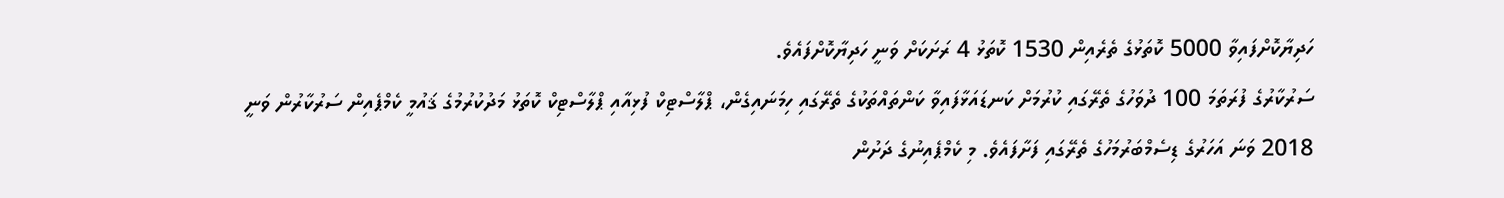ހަދިޔާކޮށްފައިވާ 5000 ކޮތަޅުގެ ތެރެއިން 1530 ކޮތަޅު 4 ރަށަކަށް ވަނީ ހަދިޔާކޮށްފައެވެ.
ސަރުކާރުގެ ފުރަތަމަ 100 ދުވަހުގެ ތެރޭގައި ކުރުމަށް ކަނޑައަޅާފައިވާ ކަންތައްތަކުގެ ތެރޭގައި ހިމަނައިގެން، ޕްލާސްޓިކް ފުޅިއާއި ޕްލާސްޓިކް ކޮތަޅު މަދުކުރުމުގެ ޤައުމީ ކެމްޕެއިން ސަރުކާރުން ވަނީ 2018 ވަނަ އަހަރުގެ ޑިސެމްބަރުމަހުގެ ތެރޭގައި ފަށާފައެވެ. މި ކެމްޕެއިނުގެ ދަށުން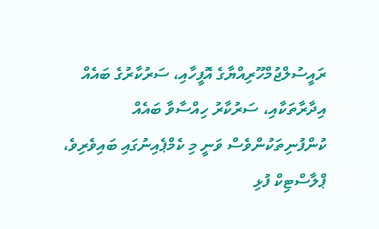ރައީސުލްޖުމްހޫރިއްޔާގެ އޮފީހާއި، ސަރުކާރުގެ ބައެއް އިދާރާތަކާއި، ސަރުކާރު ހިއްސާވާ ބައެއް ކުންފުނިތަކުންވެސް ވަނީ މި ކެމްޕެއިނުގައި ބައިވެރިވެ، ޕްލާސްޓިކް ފުޅި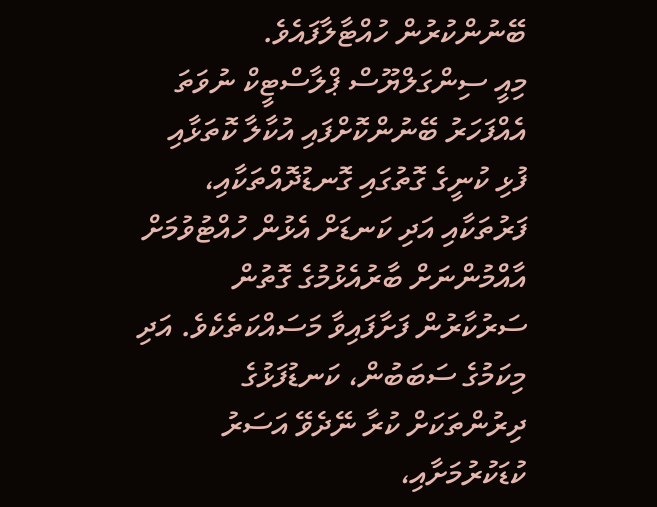ބޭނުންކުރުން ހުއްޓާލާފައެވެ.
މިއީ ސިންގަލްޔޫސް ޕްލާސްޓީކް ނުވަތަ އެއްފަހަރު ބޭނުންކޮށްފައި އުކާލާ ކޮތަޅާއި ފުޅި ކުނީގެ ގޮތުގައި ގޮނޑުދޮއްތަކާއި، ފަރުތަކާއި އަދި ކަނޑަށް އެޅުން ހުއްޓުވުމަށް އާއްމުންނަށް ބާރުއެޅުމުގެ ގޮތުން ސަރުކާރުން ފަށާފައިވާ މަސައްކަތެކެވެ. އަދި މިކަމުގެ ސަބަބުން، ކަނޑުފަޅުގެ ދިރުންތަކަށް ކުރާ ނޭދެވޭ އަސަރު ކުޑަކުރުމަށާއި،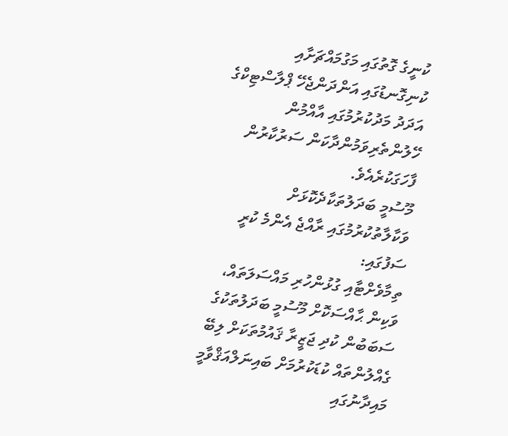ކުނީގެ ގޮތުގައި މަގުމައްޗަށާއި ކުނިގޮނޑުގައި އަންދަންޖެހޭ ޕްލާސްޓިކްގެ އަދަދު މަދުކުރުމުގައި އާއްމުން ހޭލުންތެރިވަމުންދާކަން ސަރުކާރުން ފާހަގަކުރެއެވެ.
މޫސުމީ ބަދަލުތަކާދެކޮޅަށް ވަކާލާތުކުރުމުގައި ރާއްޖެ އެންމެ ކުރީ ސަފުގައި:
ތިމާވެށްޓާއި ގުޅުންހުރި މައްސަލަތައް، ވަކިން ޙާއްސަކޮށް މޫސުމީ ބަދަލުތަކުގެ ސަބަބުން ކުދި ޖަޒީރާ ޤައުމުތަކަށް ލިބޭ ގެއްލުންތައް ކުޑަކުރުމަށް ބައިނަލްއަޤްވާމީ މައިދާނުގައި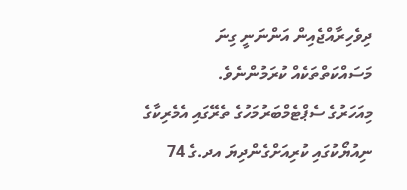ދިވެހިރާއްޖެއިން އަންނަނީ ގިނަ މަސައްކަތްތަކެއް ކުރަމުންނެވެ.
މިއަހަރުގެ ސެޕްޓެމްބަރުމަހުގެ ތެރޭގައި އެމެރިކާގެ ނިއުޔޯކުގައި ކުރިއަށްގެންދިޔަ އދ.ގެ 74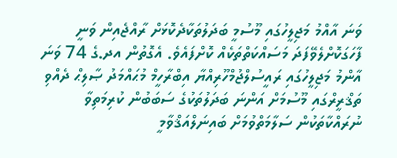ވަނަ އާއްމު މަޖިލީހުގައި މޫސުމީ ބަދަލުތަކާދެކޮޅަށް ރާއްޖެއިން ވަނީ ފާހަގަކޮށްލެވޭފަދަ މަސައްކަތްތަކެއް ކޮށްފައެވެ. އެގޮތުން އދ.ގެ 74 ވަނަ އާންމު މަޖިލީހުގައި ރައީސުލްޖުމްހޫރިއްޔާ އިބްރާހީމް މުޙައްމަދު ޞާލިޙް ދެއްވި ތަޤްރީރްގައި މޫސުމަށް އަންނަ ބަދަލުތަކުގެ ސަބަބުން ކުރިމަތިވާ ނުރައްކާތަކުން ސަލާމަތްވުމަށް ބައިނަލްއަޤްވާމީ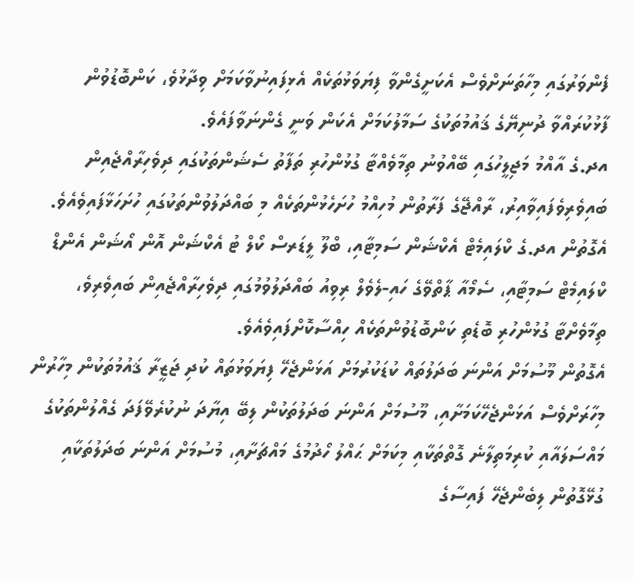ފެންވަރުގައި މިހާތަނަށްވެސް އެކަށީގެންވާ ފިޔަވަޅުތަކެއް އެޅިފައިނުވާކަމަށް ވިދާޅުވެ، ކަންބޮޑުވުން ފާޅުކުރައްވާ ދުނިޔޭގެ ޤައުމުތަކުގެ ސަމާލުކަމަށް އެކަން ވަނީ ގެންނަވާފައެވެ.
އދ.ގެ އާއްމު މަޖިލީހުގައި ބޭއްވުނު ތިމާވެއްޓާ ގުޅުންހުރި ތަފާތު ސެޝަންތަކުގައި ދިވެހިރާއްޖެއިން ބައިވެރިވެފައިވާއިރު، ރާއްޖޭގެ ފަރާތުން މުހިއްމު ހުށަހެޅުންތަކެއް މި ބައްދަލުވުންތަކުގައި ހުށަހަޅާފައިވެއެވެ. އެގޮތުން އދ.ގެ ކްލައިމެޓް އެކްޝަން ސަމިޓާއި، ބްލޫ ލީޑަރސް ކޯލް ޓު އެކްޝަން އޮން އޯޝަން އެންޑް ކްލައިމެޓް ސަމިޓާއި، ސެމޯއާ ޕާތްވޭގެ ހައި-ލެވެލް ރިވިއު ބައްދަލުވުމުގައި ދިވެހިރާއްޖެއިން ބައިވެރިވެ، ތިމާވެށްޓާ ގުޅުންހުރި ބޮޑެތި ކަންބޮޑުވުންތަކެއް ހިއްސާކޮށްފައިވެއެވެ.
އެގޮތުން މޫސުމަށް އަންނަ ބަދަލުތައް ކުޑަކުރުމަށް އަޅަންޖެހޭ ފިޔަވަޅުތައް ކުދި ޖަޒީރާ ޤައުމުތަކުން މިހާރުން މިހާރަށްވެސް އަޅަންޖެހޭކަމަށާއި، މޫސުމަށް އަންނަ ބަދަލުތަކުން ލިބޭ އިޔާދަ ނުކުރެވޭފަދަ ގެއްލުންތަކުގެ މައްސަލައާއި ކުރިމަތިލާނެ ގޮތްތަކާއި މިކަމަށް ޙައްލު ހޯދުމުގެ މައްޗަށާއި، މުސުމަށް އަންނަ ބަދަލުތަކާއި ގުޅޭގޮތުން ލިބެންޖެހޭ ފައިސާގެ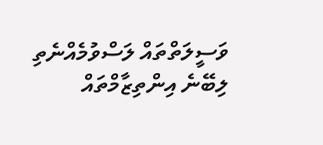ވަސީލަތްތައް ލަސްވުމެއްނެތި ލިބޭނެ އިންތިޒާމްތައް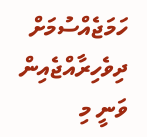ހަމަޖެއްސުމަށް ދިވެހިރާއްޖެއިން ވަނީ މި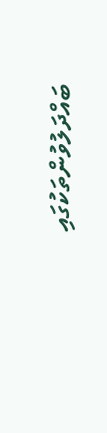ބައްދަލުވުންތަކުގައި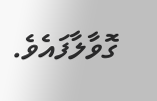ގޮވާލާފައެވެ.